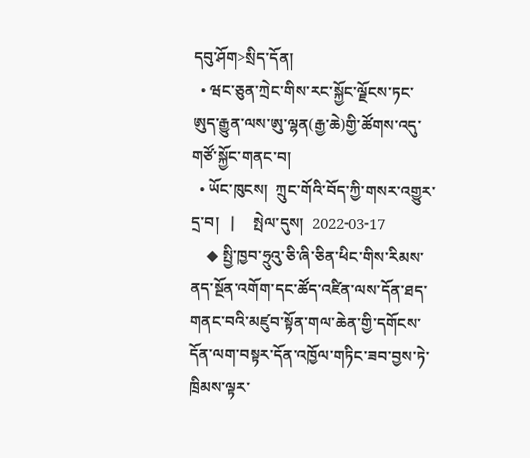དབུ་ཤོག>སྲིད་དོན།
  • ཝང་ཅུན་ཀྲེང་གིས་རང་སྐྱོང་ལྗོངས་ཏང་ཨུད་རྒྱུན་ལས་ཨུ་ལྷན(རྒྱ་ཆེ)གྱི་ཚོགས་འདུ་གཙོ་སྐྱོང་གནང་བ།
  • ཡོང་ཁུངས།  ཀྲུང་གོའི་བོད་ཀྱི་གསར་འགྱུར་དྲ་བ།   |     སྤེལ་དུས།  2022-03-17
    ◆ སྤྱི་ཁྱབ་ཧྲུའུ་ཅི་ཞི་ཅིན་ཕིང་གིས་རིམས་ནད་སྔོན་འགོག་དང་ཚོད་འཛིན་ལས་དོན་ཐད་གནང་བའི་མཛུབ་སྟོན་གལ་ཆེན་གྱི་དགོངས་དོན་ལག་བསྟར་དོན་འཁྱོལ་གཏིང་ཟབ་བྱས་ཏེ་ཁྲིམས་ལྟར་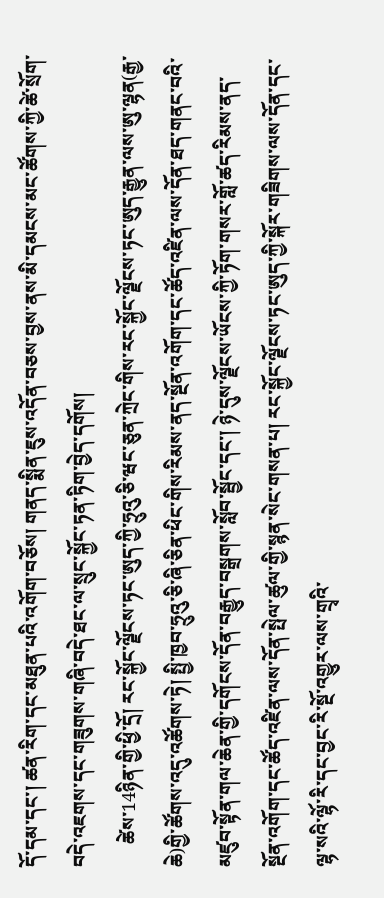དོ་དམ་དང་། ཚན་རིག་དང་མཐུན་པའི་འགོག་བཅོས། གནད་སྨིན་ཇུས་འདོན་བཅས་བྱས་ནས་མི་དམངས་མང་ཚོགས་ཀྱི་ཚེ་སྲོག་བདེ་འཇགས་དང་གཟུགས་གཞི་བདེ་ཐང་ལ་སྲུང་སྐྱོང་ཏན་ཏིག་བྱེད་དགོས།
     ཚེས་14ཉིན་གྱི་ཕྱི་དྲོ། རང་སྐྱོང་ལྗོངས་ཏང་ཨུད་ཀྱི་ཧྲུའུ་ཅི་ཝང་ཅུན་ཀྲེང་གིས་རང་སྐྱོང་ལྗོངས་ཏང་ཨུད་རྒྱུན་ལས་ཨུ་ལྷན(རྒྱ་ཆེ)གྱི་ཚོགས་འདུ་འཚོགས་ཏེ། སྤྱི་ཁྱབ་ཧྲུའུ་ཅི་ཞི་ཅིན་ཕིང་གིས་རིམས་ནད་སྔོན་འགོག་དང་ཚོད་འཛིན་ལས་དོན་ཐད་གནང་བའི་མཛུབ་སྟོན་གལ་ཆེན་གྱི་དགོངས་དོན་བརྒྱུད་བསྒྲགས་སློབ་སྦྱོང་དང་། ཉེ་དུས་ལྗོངས་ཡོངས་ཀྱི་ཏོག་གསར་གློ་ཚད་རིམས་ནད་སྔོན་འགོག་དང་ཚོད་འཛིན་ལས་དོན་སྤེལ་ཚུལ་གྱི་སྙན་སེང་གསན་པ། རང་སྐྱོང་ལྗོངས་ཏང་ཨུད་ཀྱི་སྐོར་གཟིགས་ལས་དོན་དང་ལྷ་སའི་ལྷོ་རི་དང་བྱང་རི་སྔོ་འགྱུར་ལས་གྲྭའི་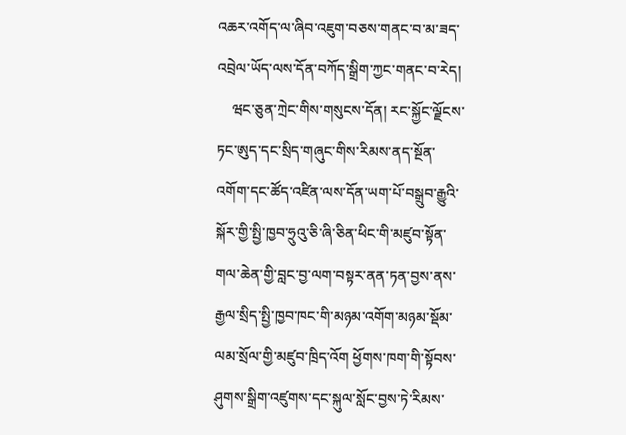འཆར་འགོད་ལ་ཞིབ་འཇུག་བཅས་གནང་བ་མ་ཟད་འབྲེལ་ཡོད་ལས་དོན་བཀོད་སྒྲིག་ཀྱང་གནང་བ་རེད།
    ཝང་ཅུན་ཀྲེང་གིས་གསུངས་དོན། རང་སྐྱོང་ལྗོངས་ཏང་ཨུད་དང་སྲིད་གཞུང་གིས་རིམས་ནད་སྔོན་འགོག་དང་ཚོད་འཛིན་ལས་དོན་ཡག་པོ་བསྒྲུབ་རྒྱུའི་སྐོར་གྱི་སྤྱི་ཁྱབ་ཧྲུའུ་ཅི་ཞི་ཅིན་ཕིང་གི་མཛུབ་སྟོན་གལ་ཆེན་གྱི་བླང་བྱ་ལག་བསྟར་ནན་ཏན་བྱས་ནས་རྒྱལ་སྲིད་སྤྱི་ཁྱབ་ཁང་གི་མཉམ་འགོག་མཉམ་སྡོམ་ལམ་སྲོལ་གྱི་མཛུབ་ཁྲིད་འོག ཕྱོགས་ཁག་གི་སྟོབས་ཤུགས་སྒྲིག་འཛུགས་དང་སྐུལ་སློང་བྱས་ཏེ་རིམས་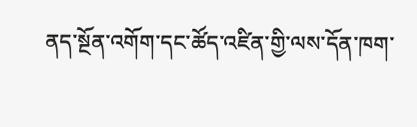ནད་སྔོན་འགོག་དང་ཚོད་འཛིན་གྱི་ལས་དོན་ཁག་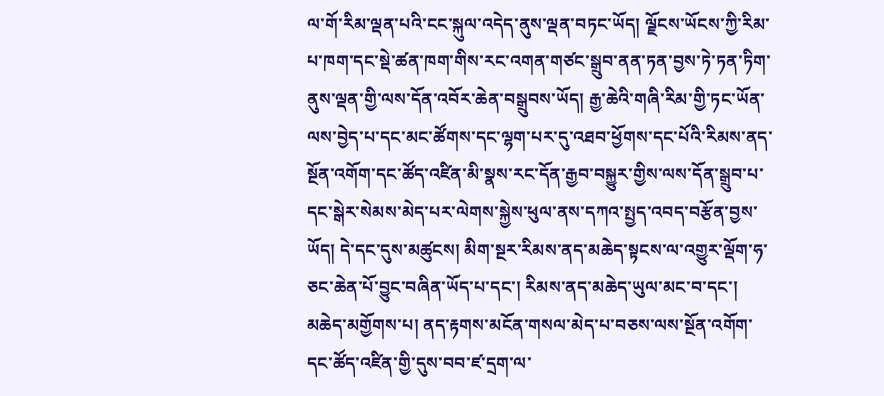ལ་གོ་རིམ་ལྡན་པའི་ངང་སྐུལ་འདེད་ནུས་ལྡན་བཏང་ཡོད། ལྗོངས་ཡོངས་ཀྱི་རིམ་པ་ཁག་དང་སྡེ་ཚན་ཁག་གིས་རང་འགན་གཙང་སྒྲུབ་ནན་ཏན་བྱས་ཏེ་ཏན་ཏིག་ནུས་ལྡན་གྱི་ལས་དོན་འབོར་ཆེན་བསྒྲུབས་ཡོད། རྒྱ་ཆེའི་གཞི་རིམ་གྱི་ཏང་ཡོན་ལས་བྱེད་པ་དང་མང་ཚོགས་དང་ལྷག་པར་དུ་འཐབ་ཕྱོགས་དང་པོའི་རིམས་ནད་སྔོན་འགོག་དང་ཚོད་འཛིན་མི་སྣས་རང་དོན་རྒྱབ་བསྐྱུར་གྱིས་ལས་དོན་སྒྲུབ་པ་དང་སྒེར་སེམས་མེད་པར་ལེགས་སྐྱེས་ཕུལ་ནས་དཀའ་སྤྱད་འབད་བརྩོན་བྱས་ཡོད། དེ་དང་དུས་མཚུངས། མིག་སྔར་རིམས་ནད་མཆེད་སྟངས་ལ་འགྱུར་ལྡོག་ཧ་ཅང་ཆེན་པོ་བྱུང་བཞིན་ཡོད་པ་དང་། རིམས་ནད་མཆེད་ཡུལ་མང་བ་དང་། མཆེད་མགྱོགས་པ། ནད་རྟགས་མངོན་གསལ་མེད་པ་བཅས་ལས་སྔོན་འགོག་དང་ཚོད་འཛིན་གྱི་དུས་བབ་ཛ་དྲག་ལ་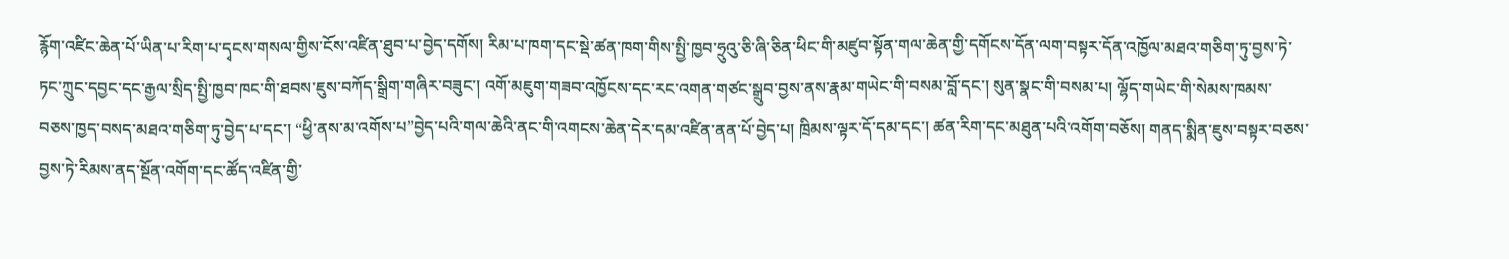རྙོག་འཛིང་ཆེན་པོ་ཡིན་པ་རིག་པ་དྭངས་གསལ་གྱིས་ངོས་འཛིན་ཐུབ་པ་བྱེད་དགོས། རིམ་པ་ཁག་དང་སྡེ་ཚན་ཁག་གིས་སྤྱི་ཁྱབ་ཧྲུའུ་ཅི་ཞི་ཅིན་ཕིང་གི་མཛུབ་སྟོན་གལ་ཆེན་གྱི་དགོངས་དོན་ལག་བསྟར་དོན་འཁྱོལ་མཐའ་གཅིག་ཏུ་བྱས་ཏེ་ཏང་ཀྲུང་དབྱང་དང་རྒྱལ་སྲིད་སྤྱི་ཁྱབ་ཁང་གི་ཐབས་ཇུས་བཀོད་སྒྲིག་གཞིར་བཟུང་། འགོ་མཇུག་གཟབ་འཁྱོངས་དང་རང་འགན་གཙང་སྒྲུབ་བྱས་ནས་རྣམ་གཡེང་གི་བསམ་བློ་དང་། སུན་སྣང་གི་བསམ་པ། ལྷོད་གཡེང་གི་སེམས་ཁམས་བཅས་ཁྱད་བསད་མཐའ་གཅིག་ཏུ་བྱེད་པ་དང་། “ཕྱི་ནས་མ་འགོས་པ”བྱེད་པའི་གལ་ཆེའི་ནང་གི་འགངས་ཆེན་དེར་དམ་འཛིན་ནན་པོ་བྱེད་པ། ཁྲིམས་ལྟར་དོ་དམ་དང་། ཚན་རིག་དང་མཐུན་པའི་འགོག་བཅོས། གནད་སྨིན་ཇུས་བསྟར་བཅས་བྱས་ཏེ་རིམས་ནད་སྔོན་འགོག་དང་ཚོད་འཛིན་གྱི་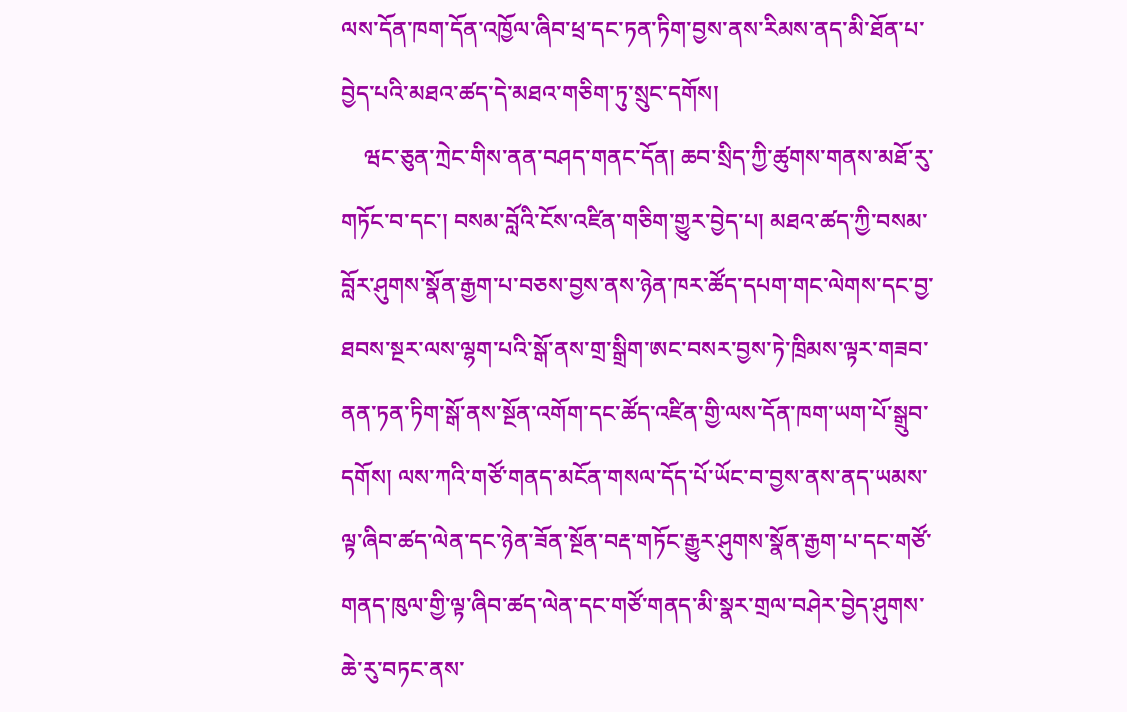ལས་དོན་ཁག་དོན་འཁྱོལ་ཞིབ་ཕྲ་དང་ཏན་ཏིག་བྱས་ནས་རིམས་ནད་མི་ཐོན་པ་བྱེད་པའི་མཐའ་ཚད་དེ་མཐའ་གཅིག་ཏུ་སྲུང་དགོས།
    ཝང་ཅུན་ཀྲེང་གིས་ནན་བཤད་གནང་དོན། ཆབ་སྲིད་ཀྱི་ཚུགས་གནས་མཐོ་རུ་གཏོང་བ་དང་། བསམ་བློའི་ངོས་འཛིན་གཅིག་གྱུར་བྱེད་པ། མཐའ་ཚད་ཀྱི་བསམ་བློར་ཤུགས་སྣོན་རྒྱག་པ་བཅས་བྱས་ནས་ཉེན་ཁར་ཚོད་དཔག་གང་ལེགས་དང་བྱ་ཐབས་སྔར་ལས་ལྷག་པའི་སྒོ་ནས་གྲ་སྒྲིག་ཨང་བསར་བྱས་ཏེ་ཁྲིམས་ལྟར་གཟབ་ནན་ཏན་ཏིག་སྒོ་ནས་སྔོན་འགོག་དང་ཚོད་འཛིན་གྱི་ལས་དོན་ཁག་ཡག་པོ་སྒྲུབ་དགོས། ལས་ཀའི་གཙོ་གནད་མངོན་གསལ་དོད་པོ་ཡོང་བ་བྱས་ནས་ནད་ཡམས་ལྟ་ཞིབ་ཚད་ལེན་དང་ཉེན་ཟོན་སྔོན་བརྡ་གཏོང་རྒྱུར་ཤུགས་སྣོན་རྒྱག་པ་དང་གཙོ་གནད་ཁུལ་གྱི་ལྟ་ཞིབ་ཚད་ལེན་དང་གཙོ་གནད་མི་སྣར་གྲལ་བཤེར་བྱེད་ཤུགས་ཆེ་རུ་བཏང་ནས་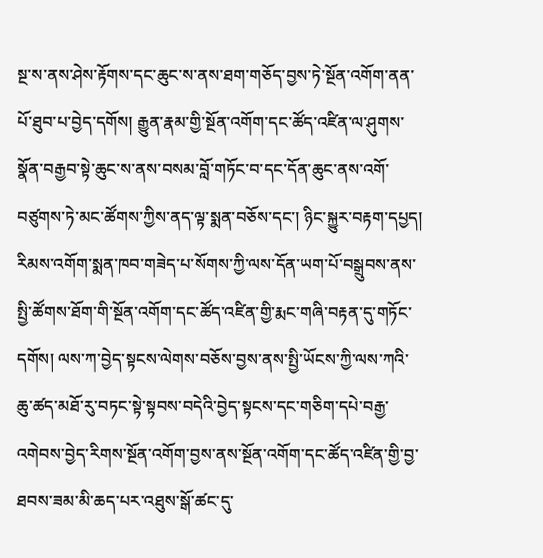སྔ་ས་ནས་ཤེས་རྟོགས་དང་ཆུང་ས་ནས་ཐག་གཅོད་བྱས་ཏེ་སྔོན་འགོག་ནན་པོ་ཐུབ་པ་བྱེད་དགོས། རྒྱུན་རྣམ་གྱི་སྔོན་འགོག་དང་ཚོད་འཛིན་ལ་ཤུགས་སྣོན་བརྒྱབ་སྟེ་ཆུང་ས་ནས་བསམ་བློ་གཏོང་བ་དང་དོན་ཆུང་ནས་འགོ་བཙུགས་ཏེ་མང་ཚོགས་ཀྱིས་ནད་ལྟ་སྨན་བཅོས་དང་། ཉིང་སྐྱུར་བརྟག་དཔྱད། རིམས་འགོག་སྨན་ཁབ་གཟེད་པ་སོགས་ཀྱི་ལས་དོན་ཡག་པོ་བསྒྲུབས་ནས་སྤྱི་ཚོགས་ཐོག་གི་སྔོན་འགོག་དང་ཚོད་འཛིན་གྱི་རྨང་གཞི་བརྟན་དུ་གཏོང་དགོས། ལས་ཀ་བྱེད་སྟངས་ལེགས་བཅོས་བྱས་ནས་སྤྱི་ཡོངས་ཀྱི་ལས་ཀའི་ཆུ་ཚད་མཐོ་རུ་བཏང་སྟེ་སྟབས་བདེའི་བྱེད་སྟངས་དང་གཅིག་དཔེ་བརྒྱ་འགེབས་བྱེད་རིགས་སྔོན་འགོག་བྱས་ནས་སྔོན་འགོག་དང་ཚོད་འཛིན་གྱི་བྱ་ཐབས་ཟམ་མི་ཆད་པར་འཐུས་སྒོ་ཚང་དུ་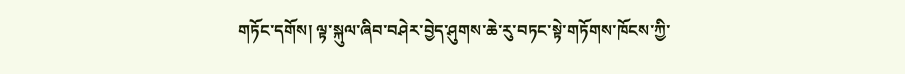གཏོང་དགོས། ལྟ་སྐུལ་ཞིབ་བཤེར་བྱེད་ཤུགས་ཆེ་རུ་བཏང་སྟེ་གཏོགས་ཁོངས་ཀྱི་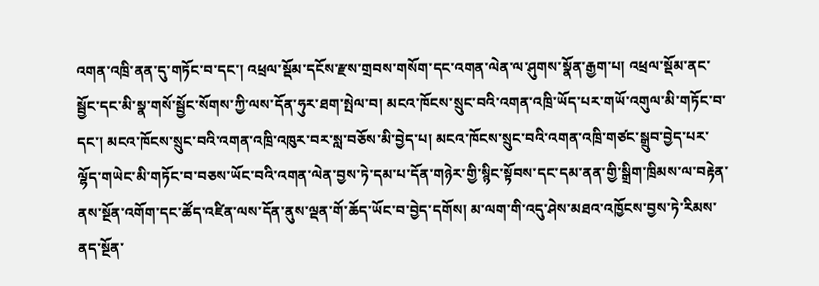འགན་འཁྲི་ནན་དུ་གཏོང་བ་དང་། འཕྲལ་སྡོམ་དངོས་རྫས་གྲབས་གསོག་དང་འགན་ལེན་ལ་ཤུགས་སྣོན་རྒྱག་པ། འཕྲལ་སྡོམ་ནང་སྦྱོང་དང་མི་སྣ་གསོ་སྦྱོང་སོགས་ཀྱི་ལས་དོན་ཧུར་ཐག་སྤེལ་བ། མངའ་ཁོངས་སྲུང་བའི་འགན་འཁྲི་ཡོད་པར་གཡོ་འགུལ་མི་གཏོང་བ་དང་། མངའ་ཁོངས་སྲུང་བའི་འགན་འཁྲི་འཁུར་བར་སླ་བཅོས་མི་བྱེད་པ། མངའ་ཁོངས་སྲུང་བའི་འགན་འཁྲི་གཙང་སྒྲུབ་བྱེད་པར་ལྷོད་གཡེང་མི་གཏོང་བ་བཅས་ཡོང་བའི་འགན་ལེན་བྱས་ཏེ་དམ་པ་དོན་གཉེར་གྱི་སྙིང་སྟོབས་དང་དམ་ནན་གྱི་སྒྲིག་ཁྲིམས་ལ་བརྟེན་ནས་སྔོན་འགོག་དང་ཚོད་འཛིན་ལས་དོན་ནུས་ལྡན་གོ་ཆོད་ཡོང་བ་བྱེད་དགོས། མ་ལག་གི་འདུ་ཤེས་མཐའ་འཁྱོངས་བྱས་ཏེ་རིམས་ནད་སྔོན་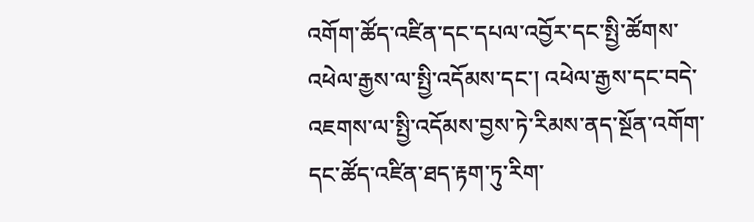འགོག་ཚོད་འཛིན་དང་དཔལ་འབྱོར་དང་སྤྱི་ཚོགས་འཕེལ་རྒྱས་ལ་སྤྱི་འདོམས་དང་། འཕེལ་རྒྱས་དང་བདེ་འཇགས་ལ་སྤྱི་འདོམས་བྱས་ཏེ་རིམས་ནད་སྔོན་འགོག་དང་ཚོད་འཛིན་ཐད་རྟག་ཏུ་རིག་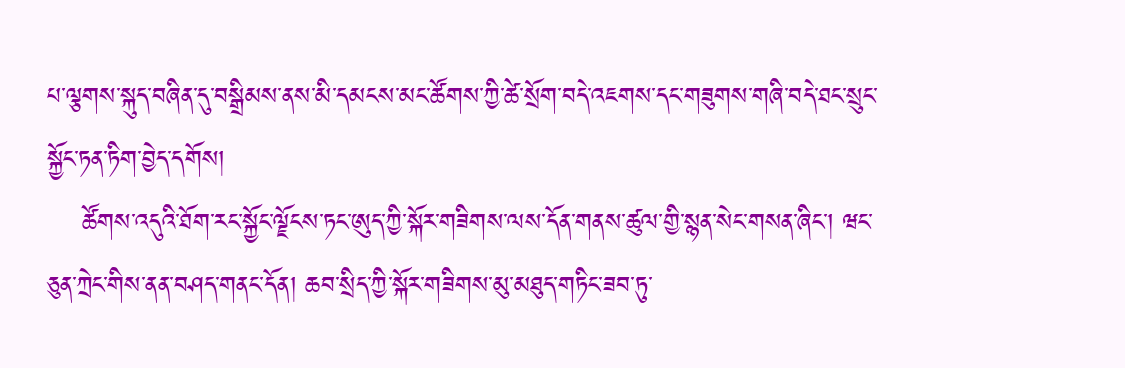པ་ལྕགས་སྐུད་བཞིན་དུ་བསྒྲིམས་ནས་མི་དམངས་མང་ཚོགས་ཀྱི་ཚེ་སྲོག་བདེ་འཇགས་དང་གཟུགས་གཞི་བདེ་ཐང་སྲུང་སྐྱོང་ཏན་ཏིག་བྱེད་དགོས།
    ཚོགས་འདུའི་ཐོག་རང་སྐྱོང་ལྗོངས་ཏང་ཨུད་ཀྱི་སྐོར་གཟིགས་ལས་དོན་གནས་ཚུལ་གྱི་སྙན་སེང་གསན་ཞིང་། ཝང་ཅུན་ཀྲེང་གིས་ནན་བཤད་གནང་དོན། ཆབ་སྲིད་ཀྱི་སྐོར་གཟིགས་མུ་མཐུད་གཏིང་ཟབ་ཏུ་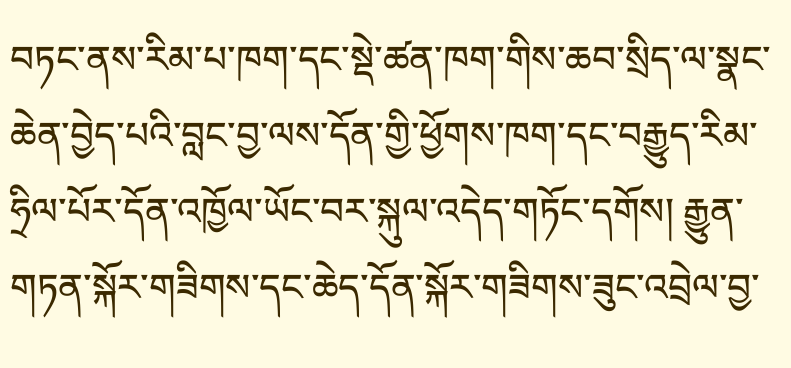བཏང་ནས་རིམ་པ་ཁག་དང་སྡེ་ཚན་ཁག་གིས་ཆབ་སྲིད་ལ་སྣང་ཆེན་བྱེད་པའི་བླང་བྱ་ལས་དོན་གྱི་ཕྱོགས་ཁག་དང་བརྒྱུད་རིམ་ཧྲིལ་པོར་དོན་འཁྱོལ་ཡོང་བར་སྐུལ་འདེད་གཏོང་དགོས། རྒྱུན་གཏན་སྐོར་གཟིགས་དང་ཆེད་དོན་སྐོར་གཟིགས་ཟུང་འབྲེལ་བྱ་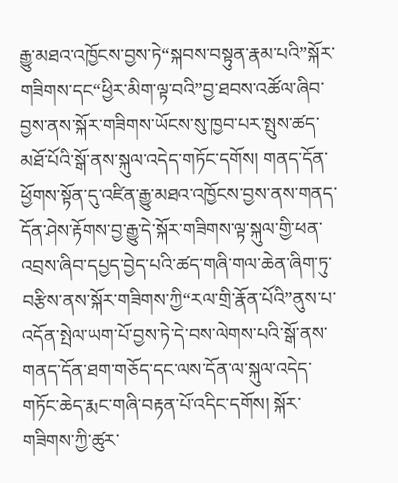རྒྱུ་མཐའ་འཁྱོངས་བྱས་ཏེ“སྐབས་བསྟུན་རྣམ་པའི”སྐོར་གཟིགས་དང“ཕྱིར་མིག་ལྟ་བའི”བྱ་ཐབས་འཚོལ་ཞིབ་བྱས་ནས་སྐོར་གཟིགས་ཡོངས་སུ་ཁྱབ་པར་སྤུས་ཚད་མཐོ་པོའི་སྒོ་ནས་སྐུལ་འདེད་གཏོང་དགོས། གནད་དོན་ཕྱོགས་སྟོན་དུ་འཛིན་རྒྱུ་མཐའ་འཁྱོངས་བྱས་ནས་གནད་དོན་ཤེས་རྟོགས་བྱ་རྒྱུ་དེ་སྐོར་གཟིགས་ལྟ་སྐུལ་གྱི་ཕན་འབྲས་ཞིབ་དཔྱད་བྱེད་པའི་ཚད་གཞི་གལ་ཆེན་ཞིག་ཏུ་བརྩིས་ནས་སྐོར་གཟིགས་ཀྱི“རལ་གྲི་རྣོན་པོའི”ནུས་པ་འདོན་སྤེལ་ཡག་པོ་བྱས་ཏེ་དེ་བས་ལེགས་པའི་སྒོ་ནས་གནད་དོན་ཐག་གཅོད་དང་ལས་དོན་ལ་སྐུལ་འདེད་གཏོང་ཆེད་རྨང་གཞི་བརྟན་པོ་འདིང་དགོས། སྐོར་གཟིགས་ཀྱི་ཚུར་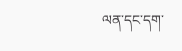ལན་དང་དག་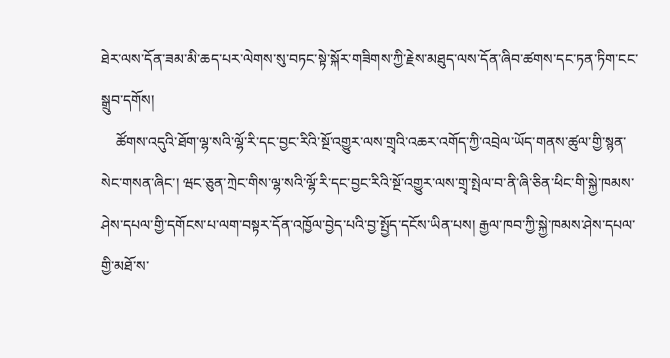ཐེར་ལས་དོན་ཟམ་མི་ཆད་པར་ལེགས་སུ་བཏང་སྟེ་སྐོར་གཟིགས་ཀྱི་རྗེས་མཐུད་ལས་དོན་ཞིབ་ཚགས་དང་ཏན་ཏིག་ངང་སྒྲུབ་དགོས།
    ཚོགས་འདུའི་ཐོག་ལྷ་སའི་ལྷོ་རི་དང་བྱང་རིའི་སྔོ་འགྱུར་ལས་གྲྭའི་འཆར་འགོད་ཀྱི་འབྲེལ་ཡོད་གནས་ཚུལ་གྱི་སྙན་སེང་གསན་ཞིང་། ཝང་ཅུན་ཀྲེང་གིས་ལྷ་སའི་ལྷོ་རི་དང་བྱང་རིའི་སྔོ་འགྱུར་ལས་གྲྭ་སྤེལ་བ་ནི་ཞི་ཅིན་ཕིང་གི་སྐྱེ་ཁམས་ཤེས་དཔལ་གྱི་དགོངས་པ་ལག་བསྟར་དོན་འཁྱོལ་བྱེད་པའི་བྱ་སྤྱོད་དངོས་ཡིན་པས། རྒྱལ་ཁབ་ཀྱི་སྐྱེ་ཁམས་ཤེས་དཔལ་གྱི་མཐོ་ས་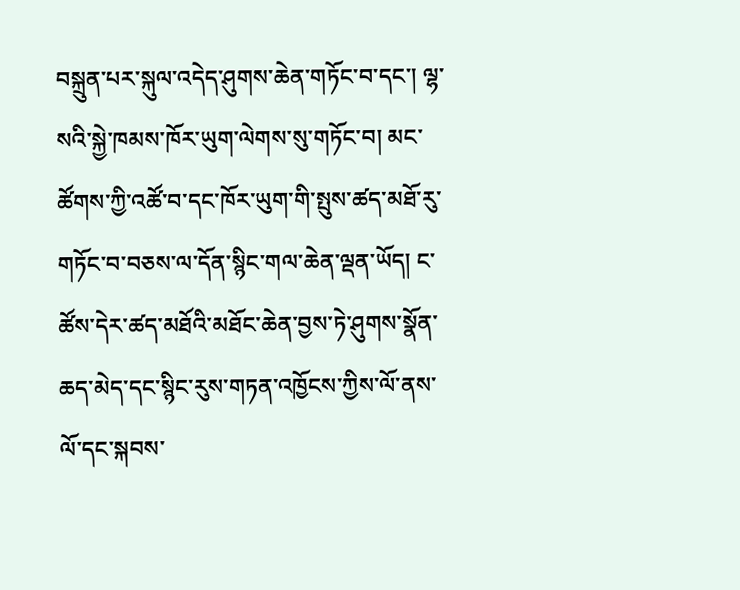བསྐྲུན་པར་སྐུལ་འདེད་ཤུགས་ཆེན་གཏོང་བ་དང་། ལྷ་སའི་སྐྱེ་ཁམས་ཁོར་ཡུག་ལེགས་སུ་གཏོང་བ། མང་ཚོགས་ཀྱི་འཚོ་བ་དང་ཁོར་ཡུག་གི་སྤུས་ཚད་མཐོ་རུ་གཏོང་བ་བཅས་ལ་དོན་སྙིང་གལ་ཆེན་ལྡན་ཡོད། ང་ཚོས་དེར་ཚད་མཐོའི་མཐོང་ཆེན་བྱས་ཏེ་ཤུགས་སྣོན་ཆད་མེད་དང་སྙིང་རུས་གཏན་འཁྱོངས་ཀྱིས་ལོ་ནས་ལོ་དང་སྐབས་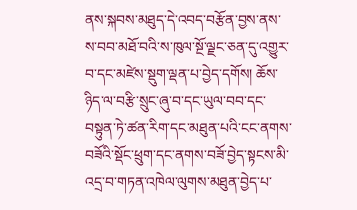ནས་སྐབས་མཐུད་དེ་འབད་བརྩོན་བྱས་ནས་ས་བབ་མཐོ་བའི་ས་ཁུལ་སྔོ་ལྗང་ཅན་དུ་འགྱུར་བ་དང་མཛེས་སྡུག་ལྡན་པ་བྱེད་དགོས། ཆོས་ཉིད་ལ་བརྩི་སྲུང་ཞུ་བ་དང་ཡུལ་བབ་དང་བསྟུན་ཏེ་ཚན་རིག་དང་མཐུན་པའི་ངང་ནགས་བཟོའི་སྡོང་ཕྲུག་དང་ནགས་བཟོ་བྱེད་སྟངས་མི་འདྲ་བ་གཏན་འཁེལ་ལུགས་མཐུན་བྱེད་པ་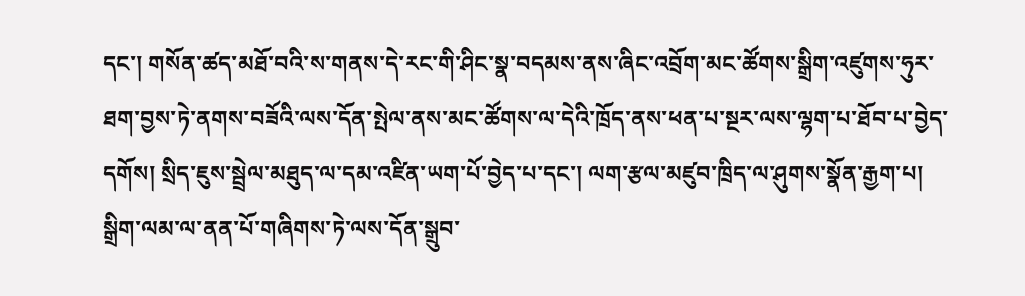དང་། གསོན་ཚད་མཐོ་བའི་ས་གནས་དེ་རང་གི་ཤིང་སྣ་བདམས་ནས་ཞིང་འབྲོག་མང་ཚོགས་སྒྲིག་འཛུགས་ཧུར་ཐག་བྱས་ཏེ་ནགས་བཟོའི་ལས་དོན་སྤེལ་ནས་མང་ཚོགས་ལ་དེའི་ཁྲོད་ནས་ཕན་པ་སྔར་ལས་ལྷག་པ་ཐོབ་པ་བྱེད་དགོས། སྲིད་ཇུས་སྦྲེལ་མཐུད་ལ་དམ་འཛིན་ཡག་པོ་བྱེད་པ་དང་། ལག་རྩལ་མཛུབ་ཁྲིད་ལ་ཤུགས་སྣོན་རྒྱག་པ། སྒྲིག་ལམ་ལ་ནན་པོ་གཞིགས་ཏེ་ལས་དོན་སྒྲུབ་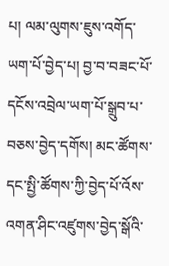པ། ལམ་ལུགས་ཇུས་འགོད་ཡག་པོ་བྱེད་པ། བྱ་བ་བཟང་པོ་དངོས་འབྲེལ་ཡག་པོ་སྒྲུབ་པ་བཅས་བྱེད་དགོས། མང་ཚོགས་དང་སྤྱི་ཚོགས་ཀྱི་བྱེད་པོ་འོས་འགན་ཤིང་འཛུགས་བྱེད་སྒོའི་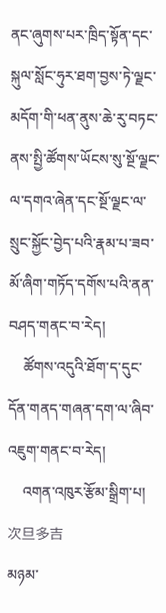ནང་ཞུགས་པར་ཁྲིད་སྟོན་དང་སྐུལ་སློང་ཧུར་ཐག་བྱས་ཏེ་ལྗང་མདོག་གི་ཕན་ནུས་ཆེ་རུ་བཏང་ནས་སྤྱི་ཚོགས་ཡོངས་སུ་སྔོ་ལྗང་ལ་དགའ་ཞེན་དང་སྔོ་ལྗང་ལ་སྲུང་སྐྱོང་བྱེད་པའི་རྣམ་པ་ཟབ་མོ་ཞིག་གཏོད་དགོས་པའི་ནན་བཤད་གནང་བ་རེད།
    ཚོགས་འདུའི་ཐོག་ད་དུང་དོན་གནད་གཞན་དག་ལ་ཞིབ་འཇུག་གནང་བ་རེད།
    འགན་འཁུར་རྩོམ་སྒྲིག་པ། 次旦多吉
མཉམ་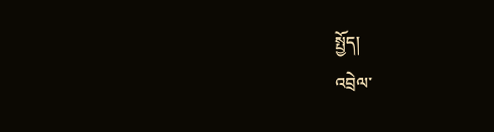སྤྱོད།
འབྲེལ་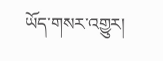ཡོད་གསར་འགྱུར།